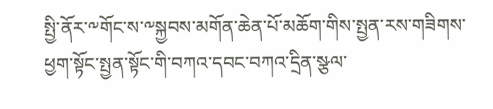སྤྱི་ནོར་༸གོང་ས་༸སྐྱབས་མགོན་ཆེན་པོ་མཆོག་གིས་སྤྱན་རས་གཟིགས་ཕྱག་སྟོང་སྤྱན་སྟོང་གི་བཀའ་དབང་བཀའ་དྲིན་སྩལ་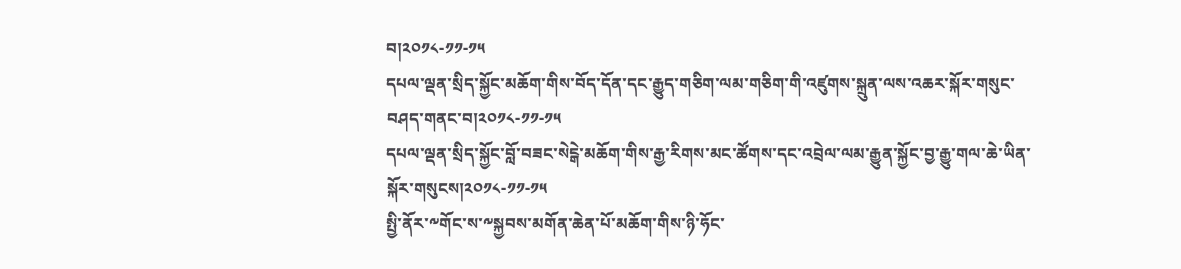བ།༢༠༡༨-༡༡-༡༥
དཔལ་ལྡན་སྲིད་སྐྱོང་མཆོག་གིས་བོད་དོན་དང་རྒྱུད་གཅིག་ལམ་གཅིག་གི་འཛུགས་སྐྲུན་ལས་འཆར་སྐོར་གསུང་བཤད་གནང་བ།༢༠༡༨-༡༡-༡༥
དཔལ་ལྡན་སྲིད་སྐྱོང་བློ་བཟང་སེངྒེ་མཆོག་གིས་རྒྱ་རིགས་མང་ཚོགས་དང་འབྲེལ་ལམ་རྒྱུན་སྐྱོང་བྱ་རྒྱུ་གལ་ཆེ་ཡིན་སྐོར་གསུངས།༢༠༡༨-༡༡-༡༥
སྤྱི་ནོར་༸གོང་ས་༸སྐྱབས་མགོན་ཆེན་པོ་མཆོག་གིས་ཉི་ཧོང་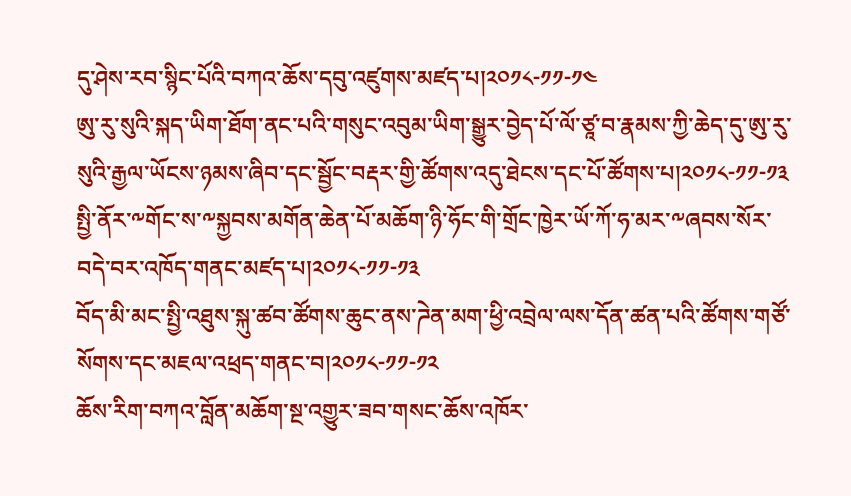དུ་ཤེས་རབ་སྙིང་པོའི་བཀའ་ཆོས་དབུ་འཛུགས་མཛད་པ།༢༠༡༨-༡༡-༡༤
ཨུ་རུ་སུའི་སྐད་ཡིག་ཐོག་ནང་པའི་གསུང་འབུམ་ཡིག་སྒྱུར་བྱེད་པོ་ལོ་ཙཱ་བ་རྣམས་ཀྱི་ཆེད་དུ་ཨུ་རུ་སུའི་རྒྱལ་ཡོངས་ཉམས་ཞིབ་དང་སྦྱོང་བརྡར་གྱི་ཚོགས་འདུ་ཐེངས་དང་པོ་ཚོགས་པ།༢༠༡༨-༡༡-༡༣
སྤྱི་ནོར་༸གོང་ས་༸སྐྱབས་མགོན་ཆེན་པོ་མཆོག་ཉི་ཧོང་གི་གྲོང་ཁྱེར་ཡོ་ཀོ་ཧ་མར་༸ཞབས་སོར་བདེ་བར་འཁོད་གནང་མཛད་པ།༢༠༡༨-༡༡-༡༣
བོད་མི་མང་སྤྱི་འཐུས་སྐུ་ཚབ་ཚོགས་ཆུང་ནས་ཌེན་མག་ཕྱི་འབྲེལ་ལས་དོན་ཚན་པའི་ཚོགས་གཙོ་སོགས་དང་མཇལ་འཕྲད་གནང་བ།༢༠༡༨-༡༡-༡༢
ཆོས་རིག་བཀའ་བློན་མཆོག་སྔ་འགྱུར་ཟབ་གསང་ཆོས་འཁོར་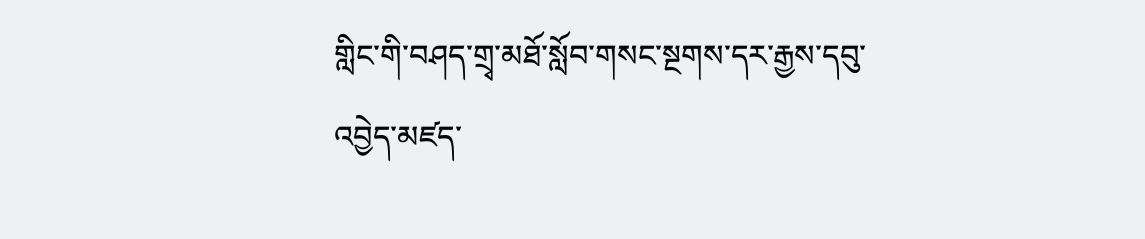གླིང་གི་བཤད་གྲྭ་མཐོ་སློབ་གསང་སྔགས་དར་རྒྱས་དབུ་འབྱེད་མཛད་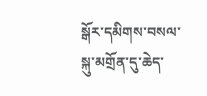སྒོར་དམིགས་བསལ་སྐུ་མགྲོན་དུ་ཆེད་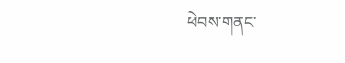ཕེབས་གནང་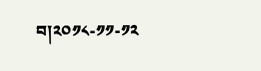བ།༢༠༡༨-༡༡-༡༢